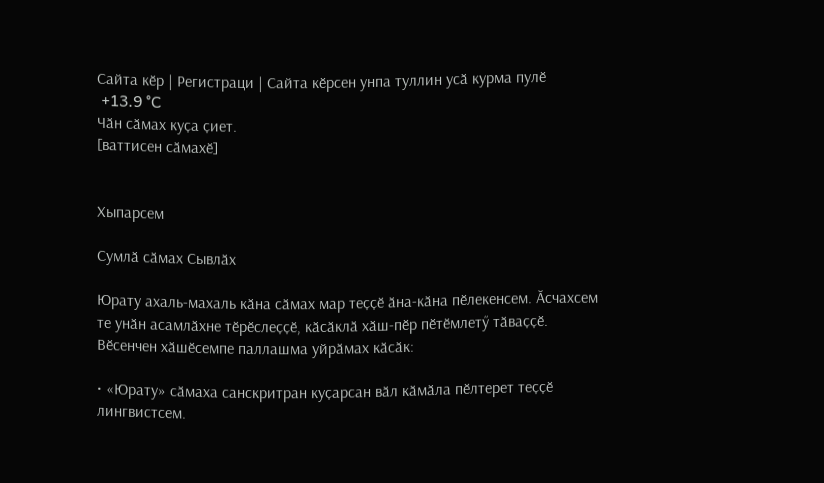Сайта кӗр | Регистраци | Сайта кӗрсен унпа туллин усӑ курма пулӗ
 +13.9 °C
Чӑн сӑмах куҫа ҫиет.
[ваттисен сӑмахӗ]


Хыпарсем

Сумлӑ сӑмах Сывлӑх

Юрату ахаль-махаль кӑна сӑмах мар теҫҫӗ ӑна-кӑна пӗлекенсем. Ӑсчахсем те унӑн асамлӑхне тӗрӗслеҫҫӗ, кӑсӑклӑ хӑш-пӗр пӗтӗмлетӳ тӑваҫҫӗ. Вӗсенчен хӑшӗсемпе паллашма уйрӑмах кӑсӑк:

• «Юрату» сӑмаха санскритран куҫарсан вӑл кӑмӑла пӗлтерет теҫҫӗ лингвистсем.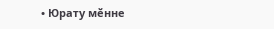• Юрату мӗнне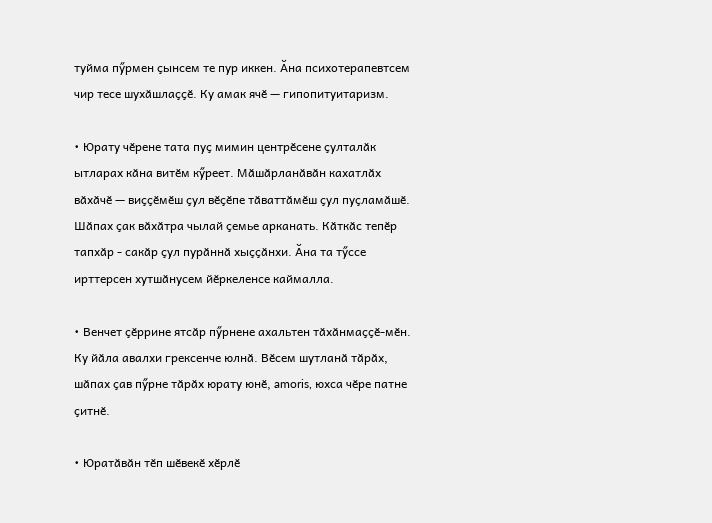туйма пӳрмен ҫынсем те пур иккен. Ӑна психотерапевтсем чир тесе шухӑшлаҫҫӗ. Ку амак ячӗ — гипопитуитаризм.

• Юрату чӗрене тата пуҫ мимин центрӗсене ҫулталӑк ытларах кӑна витӗм кӳреет. Мӑшӑрланӑвӑн кахатлӑх вӑхӑчӗ — виҫҫӗмӗш ҫул вӗҫӗпе тӑваттӑмӗш ҫул пуҫламӑшӗ. Шӑпах ҫак вӑхӑтра чылай ҫемье арканать. Кӑткӑс тепӗр тапхӑр - сакӑр ҫул пурӑннӑ хыҫҫӑнхи. Ӑна та тӳссе ирттерсен хутшӑнусем йӗркеленсе каймалла.

• Венчет ҫӗррине ятсӑр пӳрнене ахальтен тӑхӑнмаҫҫӗ-мӗн. Ку йӑла авалхи грексенче юлнӑ. Вӗсем шутланӑ тӑрӑх, шӑпах ҫав пӳрне тӑрӑх юрату юнӗ, amoris, юхса чӗре патне ҫитнӗ.

• Юратӑвӑн тӗп шӗвекӗ хӗрлӗ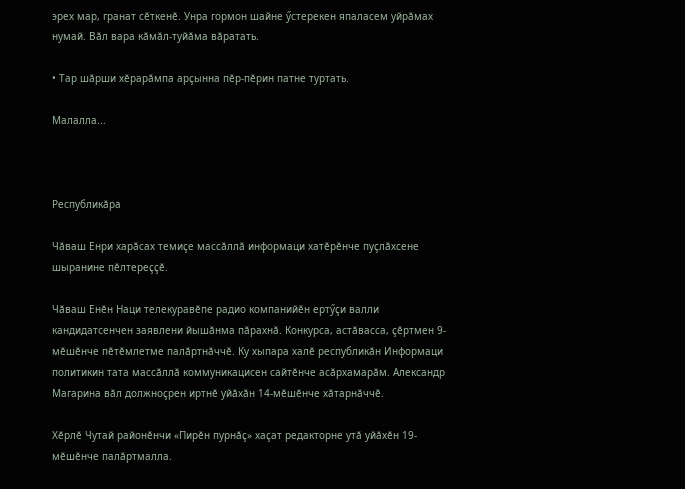эрех мар, гранат сӗткенӗ. Унра гормон шайне ӳстерекен япаласем уйрӑмах нумай. Вӑл вара кӑмӑл-туйӑма вӑратать.

• Тар шӑрши хӗрарӑмпа арҫынна пӗр-пӗрин патне туртать.

Малалла...



Республикӑра

Чӑваш Енри харӑсах темиҫе массӑллӑ информаци хатӗрӗнче пуҫлӑхсене шыранине пӗлтереҫҫӗ.

Чӑваш Енӗн Наци телекуравӗпе радио компанийӗн ертӳҫи валли кандидатсенчен заявлени йышӑнма пӑрахнӑ. Конкурса, астӑвасса, ҫӗртмен 9-мӗшӗнче пӗтӗмлетме палӑртнӑччӗ. Ку хыпара халӗ республикӑн Информаци политикин тата массӑллӑ коммуникацисен сайтӗнче асӑрхамарӑм. Александр Магарина вӑл должноҫрен иртнӗ уйӑхӑн 14-мӗшӗнче хӑтарнӑччӗ.

Хӗрлӗ Чутай районӗнчи «Пирӗн пурнӑҫ» хаҫат редакторне утӑ уйӑхӗн 19-мӗшӗнче палӑртмалла.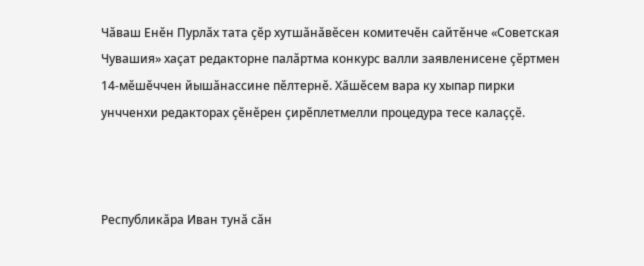Чӑваш Енӗн Пурлӑх тата ҫӗр хутшӑнӑвӗсен комитечӗн сайтӗнче «Советская Чувашия» хаҫат редакторне палӑртма конкурс валли заявленисене ҫӗртмен 14-мӗшӗччен йышӑнассине пӗлтернӗ. Хӑшӗсем вара ку хыпар пирки унчченхи редакторах ҫӗнӗрен ҫирӗплетмелли процедура тесе калаҫҫӗ.



Республикӑра Иван тунӑ сӑн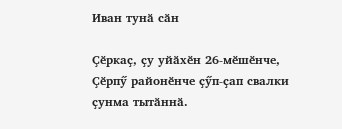Иван тунӑ сӑн

Ҫӗркаҫ, ҫу уйӑхӗн 26-мӗшӗнче, Ҫӗрпӳ районӗнче ҫӳп-ҫап свалки ҫунма тытӑннӑ.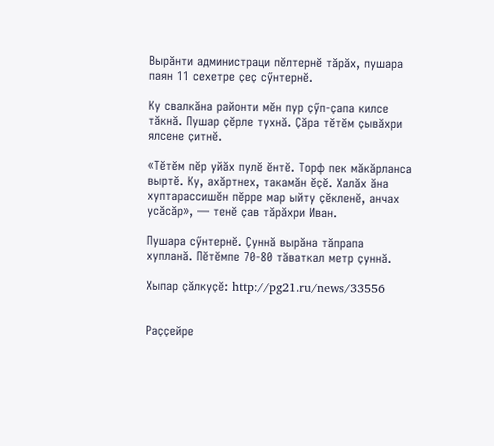Вырӑнти администраци пӗлтернӗ тӑрӑх, пушара паян 11 сехетре ҫеҫ сӳнтернӗ.

Ку свалкӑна районти мӗн пур ҫӳп-ҫапа килсе тӑкнӑ. Пушар ҫӗрле тухнӑ. Ҫӑра тӗтӗм ҫывӑхри ялсене ҫитнӗ.

«Тӗтӗм пӗр уйӑх пулӗ ӗнтӗ. Торф пек мӑкӑрланса выртӗ. Ку, ахӑртнех, такамӑн ӗҫӗ. Халӑх ӑна хуптарассишӗн пӗрре мар ыйту ҫӗкленӗ, анчах усӑсӑр», — тенӗ ҫав тӑрӑхри Иван.

Пушара сӳнтернӗ. Ҫуннӑ вырӑна тӑпрапа хупланӑ. Пӗтӗмпе 70-80 тӑваткал метр ҫуннӑ.

Хыпар ҫӑлкуҫӗ: http://pg21.ru/news/33556


Раҫҫейре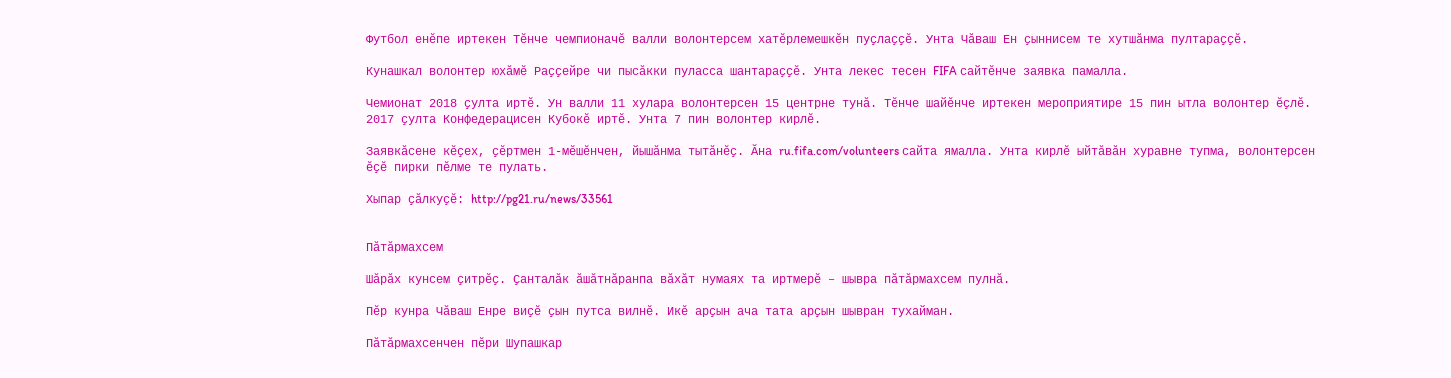Футбол енӗпе иртекен Тӗнче чемпионачӗ валли волонтерсем хатӗрлемешкӗн пуҫлаҫҫӗ. Унта Чӑваш Ен ҫыннисем те хутшӑнма пултараҫҫӗ.

Кунашкал волонтер юхӑмӗ Раҫҫейре чи пысӑкки пуласса шантараҫҫӗ. Унта лекес тесен FIFA сайтӗнче заявка памалла.

Чемионат 2018 ҫулта иртӗ. Ун валли 11 хулара волонтерсен 15 центрне тунӑ. Тӗнче шайӗнче иртекен мероприятире 15 пин ытла волонтер ӗҫлӗ. 2017 ҫулта Конфедерацисен Кубокӗ иртӗ. Унта 7 пин волонтер кирлӗ.

Заявкӑсене кӗҫех, ҫӗртмен 1-мӗшӗнчен, йышӑнма тытӑнӗҫ. Ӑна ru.fifa.com/volunteers сайта ямалла. Унта кирлӗ ыйтӑвӑн хуравне тупма, волонтерсен ӗҫӗ пирки пӗлме те пулать.

Хыпар ҫӑлкуҫӗ: http://pg21.ru/news/33561


Пӑтӑрмахсем

Шӑрӑх кунсем ҫитрӗҫ. Ҫанталӑк ӑшӑтнӑранпа вӑхӑт нумаях та иртмерӗ – шывра пӑтӑрмахсем пулнӑ.

Пӗр кунра Чӑваш Енре виҫӗ ҫын путса вилнӗ. Икӗ арҫын ача тата арҫын шывран тухайман.

Пӑтӑрмахсенчен пӗри Шупашкар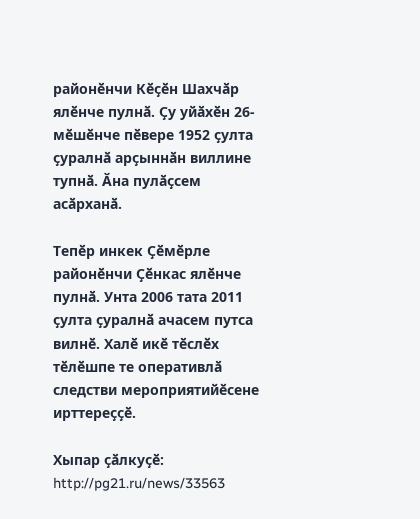районӗнчи Кӗҫӗн Шахчӑр ялӗнче пулнӑ. Ҫу уйӑхӗн 26-мӗшӗнче пӗвере 1952 ҫулта ҫуралнӑ арҫыннӑн виллине тупнӑ. Ӑна пулӑҫсем асӑрханӑ.

Тепӗр инкек Ҫӗмӗрле районӗнчи Ҫӗнкас ялӗнче пулнӑ. Унта 2006 тата 2011 ҫулта ҫуралнӑ ачасем путса вилнӗ. Халӗ икӗ тӗслӗх тӗлӗшпе те оперативлӑ следстви мероприятийӗсене ирттереҫҫӗ.

Хыпар ҫӑлкуҫӗ: http://pg21.ru/news/33563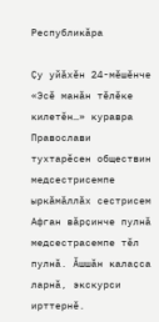Республикӑра

Ҫу уйӑхӗн 24-мӗшӗнче «Эсӗ манӑн тӗлӗке килетӗн…» куравра Православи тухтарӗсен обществин медсестрисемпе ыркӑмӑллӑх сестрисем Афган вӑрҫинче пулнӑ медсестрасемпе тӗл пулнӑ. Ӑшшӑн калаҫса ларнӑ, экскурси ирттернӗ.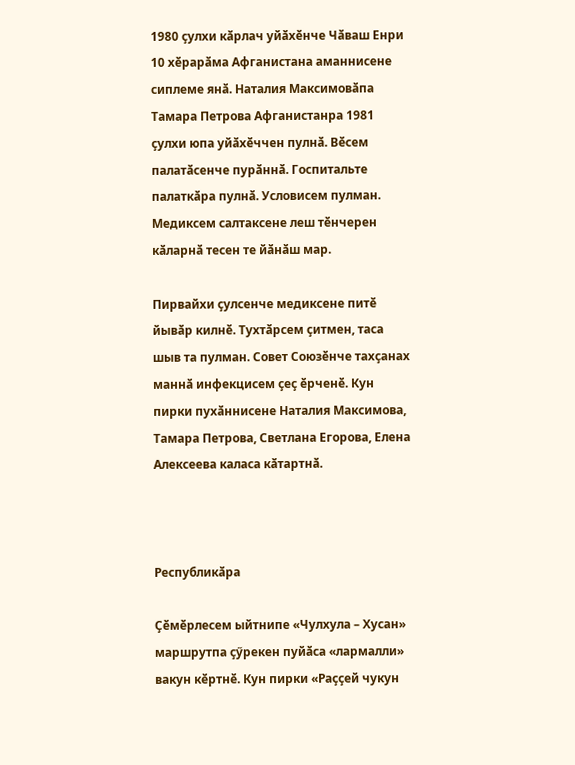1980 ҫулхи кӑрлач уйӑхӗнче Чӑваш Енри 10 хӗрарӑма Афганистана аманнисене сиплеме янӑ. Наталия Максимовӑпа Тамара Петрова Афганистанра 1981 ҫулхи юпа уйӑхӗччен пулнӑ. Вӗсем палатӑсенче пурӑннӑ. Госпитальте палаткӑра пулнӑ. Условисем пулман. Медиксем салтаксене леш тӗнчерен кӑларнӑ тесен те йӑнӑш мар.

Пирвайхи ҫулсенче медиксене питӗ йывӑр килнӗ. Тухтӑрсем ҫитмен, таса шыв та пулман. Совет Союзӗнче тахҫанах маннӑ инфекцисем ҫеҫ ӗрченӗ. Кун пирки пухӑннисене Наталия Максимова, Тамара Петрова, Светлана Егорова, Елена Алексеева каласа кӑтартнӑ.



Республикӑра

Ҫӗмӗрлесем ыйтнипе «Чулхула – Хусан» маршрутпа ҫӳрекен пуйӑса «лармалли» вакун кӗртнӗ. Кун пирки «Раҫҫей чукун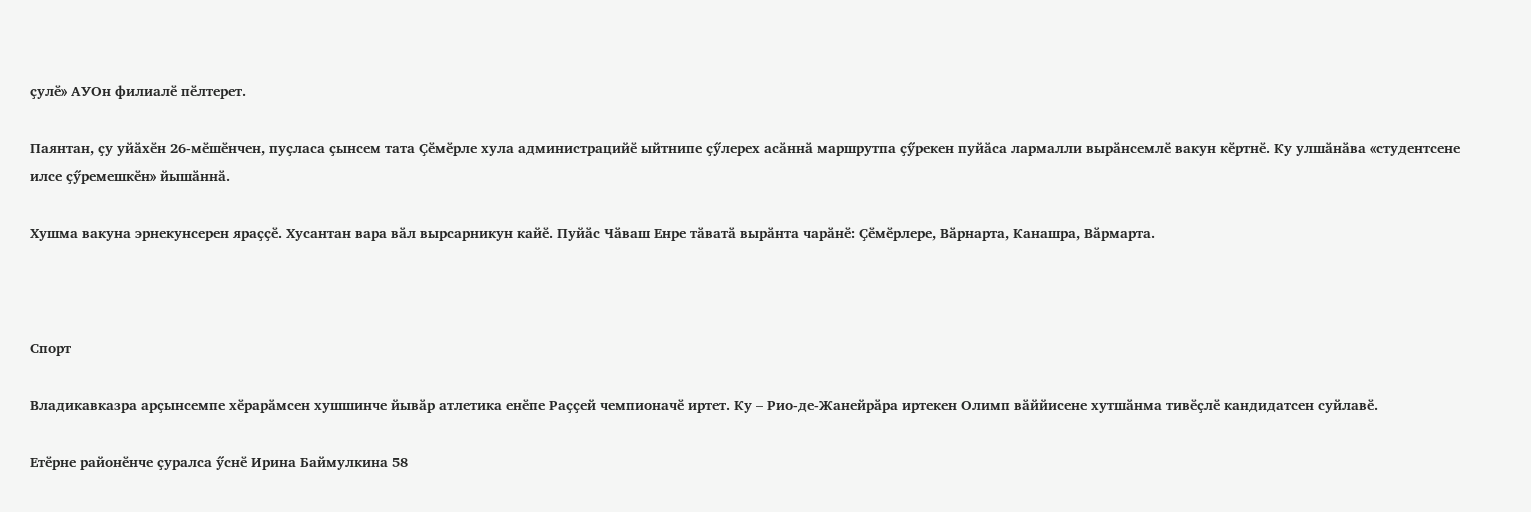ҫулӗ» АУОн филиалӗ пӗлтерет.

Паянтан, ҫу уйӑхӗн 26-мӗшӗнчен, пуҫласа ҫынсем тата Ҫӗмӗрле хула администрацийӗ ыйтнипе ҫӳлерех асӑннӑ маршрутпа ҫӳрекен пуйӑса лармалли вырӑнсемлӗ вакун кӗртнӗ. Ку улшӑнӑва «студентсене илсе ҫӳремешкӗн» йышӑннӑ.

Хушма вакуна эрнекунсерен яраҫҫӗ. Хусантан вара вӑл вырсарникун кайӗ. Пуйӑс Чӑваш Енре тӑватӑ вырӑнта чарӑнӗ: Ҫӗмӗрлере, Вӑрнарта, Канашра, Вӑрмарта.



Спорт

Владикавказра арҫынсемпе хӗрарӑмсен хушшинче йывӑр атлетика енӗпе Раҫҫей чемпионачӗ иртет. Ку – Рио-де-Жанейрӑра иртекен Олимп вӑййисене хутшӑнма тивӗҫлӗ кандидатсен суйлавӗ.

Етӗрне районӗнче ҫуралса ӳснӗ Ирина Баймулкина 58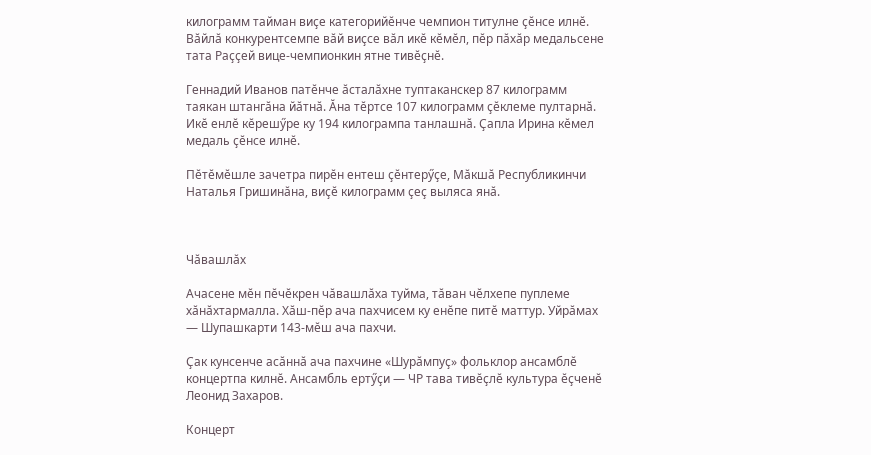килограмм тайман виҫе категорийӗнче чемпион титулне ҫӗнсе илнӗ. Вӑйлӑ конкурентсемпе вӑй виҫсе вӑл икӗ кӗмӗл, пӗр пӑхӑр медальсене тата Раҫҫей вице-чемпионкин ятне тивӗҫнӗ.

Геннадий Иванов патӗнче ӑсталӑхне туптаканскер 87 килограмм таякан штангӑна йӑтнӑ. Ӑна тӗртсе 107 килограмм ҫӗклеме пултарнӑ. Икӗ енлӗ кӗрешӳре ку 194 килогрампа танлашнӑ. Ҫапла Ирина кӗмел медаль ҫӗнсе илнӗ.

Пӗтӗмӗшле зачетра пирӗн ентеш ҫӗнтерӳҫе, Мӑкшӑ Республикинчи Наталья Гришинӑна, виҫӗ килограмм ҫеҫ выляса янӑ.



Чӑвашлӑх

Ачасене мӗн пӗчӗкрен чӑвашлӑха туйма, тӑван чӗлхепе пуплеме хӑнӑхтармалла. Хӑш-пӗр ача пахчисем ку енӗпе питӗ маттур. Уйрӑмах — Шупашкарти 143-мӗш ача пахчи.

Ҫак кунсенче асӑннӑ ача пахчине «Шурӑмпуҫ» фольклор ансамблӗ концертпа килнӗ. Ансамбль ертӳҫи — ЧР тава тивӗҫлӗ культура ӗҫченӗ Леонид Захаров.

Концерт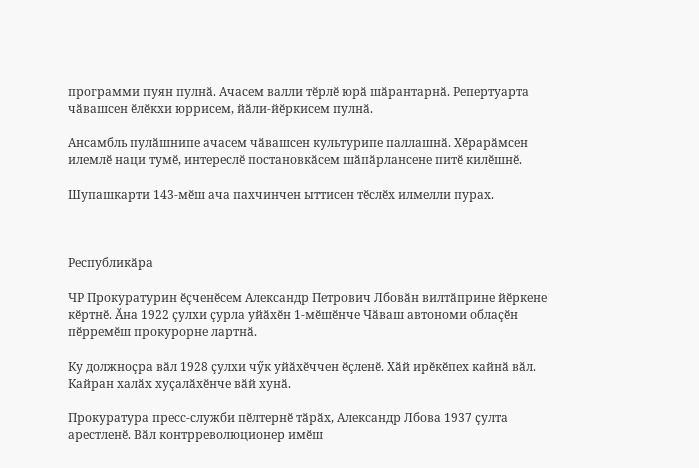программи пуян пулнӑ. Ачасем валли тӗрлӗ юрӑ шӑрантарнӑ. Репертуарта чӑвашсен ӗлӗкхи юррисем, йӑли-йӗркисем пулнӑ.

Ансамбль пулӑшнипе ачасем чӑвашсен культурипе паллашнӑ. Хӗрарӑмсен илемлӗ наци тумӗ, интереслӗ постановкӑсем шӑпӑрлансене питӗ килӗшнӗ.

Шупашкарти 143-мӗш ача пахчинчен ыттисен тӗслӗх илмелли пурах.



Республикӑра

ЧР Прокуратурин ӗҫченӗсем Александр Петрович Лбовӑн вилтӑприне йӗркене кӗртнӗ. Ӑна 1922 ҫулхи ҫурла уйӑхӗн 1-мӗшӗнче Чӑваш автономи облаҫӗн пӗрремӗш прокурорне лартнӑ.

Ку должноҫра вӑл 1928 ҫулхи чӳк уйӑхӗччен ӗҫленӗ. Хӑй ирӗкӗпех кайнӑ вӑл. Кайран халӑх хуҫалӑхӗнче вӑй хунӑ.

Прокуратура пресс-служби пӗлтернӗ тӑрӑх, Александр Лбова 1937 ҫулта арестленӗ. Вӑл контрреволюционер имӗш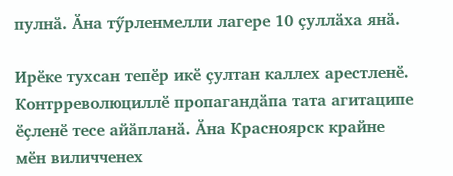пулнӑ. Ӑна тӳрленмелли лагере 10 ҫуллӑха янӑ.

Ирӗке тухсан тепӗр икӗ ҫултан каллех арестленӗ. Контрреволюциллӗ пропагандӑпа тата агитаципе ӗҫленӗ тесе айӑпланӑ. Ӑна Красноярск крайне мӗн виличченех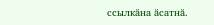ссылкӑна ӑсатнӑ.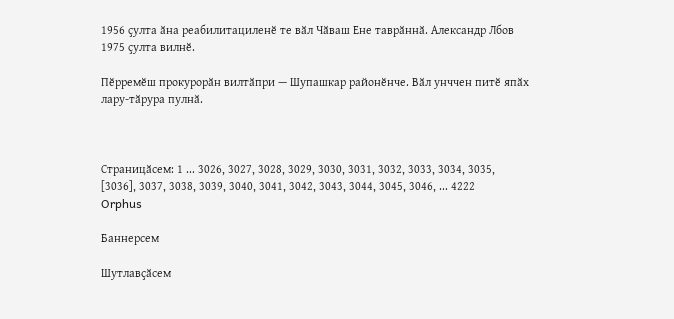1956 ҫулта ӑна реабилитациленӗ те вӑл Чӑваш Ене таврӑннӑ. Александр Лбов 1975 ҫулта вилнӗ.

Пӗрремӗш прокурорӑн вилтӑпри — Шупашкар районӗнче. Вӑл унччен питӗ япӑх лару-тӑрура пулнӑ.



Страницӑсем: 1 ... 3026, 3027, 3028, 3029, 3030, 3031, 3032, 3033, 3034, 3035, [3036], 3037, 3038, 3039, 3040, 3041, 3042, 3043, 3044, 3045, 3046, ... 4222
Orphus

Баннерсем

Шутлавҫӑсем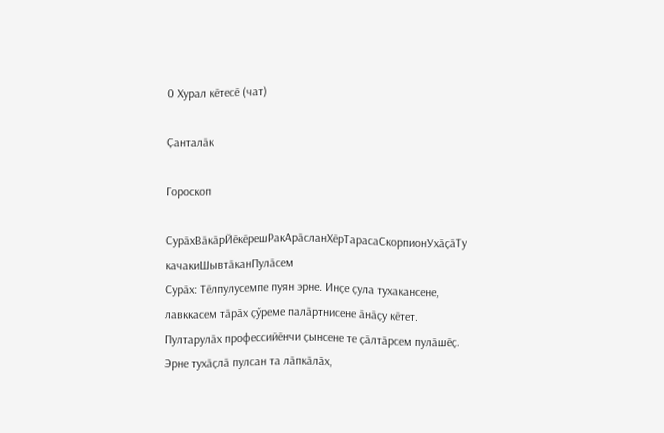0 Хурал кӗтесӗ (чат)

Ҫанталӑк

Гороскоп

СурӑхВӑкӑрЙӗкӗрешРакАрӑсланХӗрТарасаСкорпионУхӑҫӑТу качакиШывтӑканПулӑсем
Сурӑх: Тӗлпулусемпе пуян эрне. Инҫе ҫула тухакансене, лавккасем тӑрӑх ҫӳреме палӑртнисене ӑнӑҫу кӗтет. Пултарулӑх профессийӗнчи ҫынсене те ҫӑлтӑрсем пулӑшӗҫ. Эрне тухӑҫлӑ пулсан та лӑпкӑлӑх,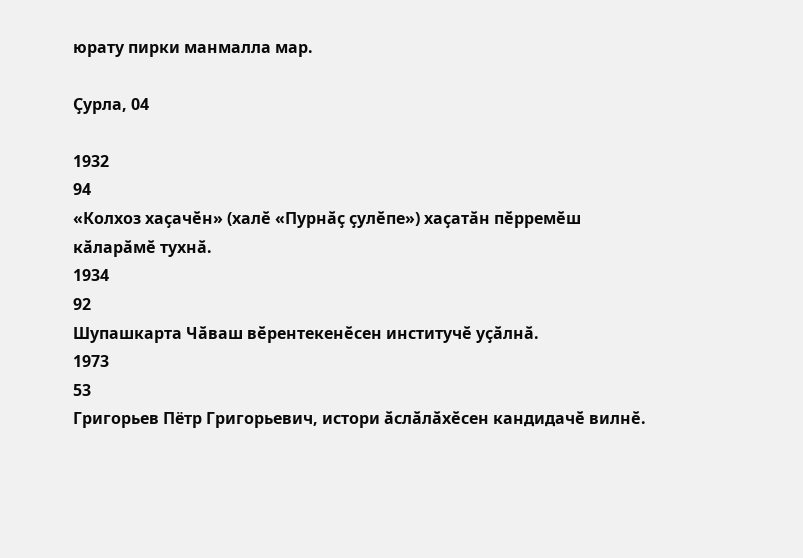юрату пирки манмалла мар.

Ҫурла, 04

1932
94
«Колхоз хаҫачӗн» (халӗ «Пурнӑҫ ҫулӗпе») хаҫатӑн пӗрремӗш кӑларӑмӗ тухнӑ.
1934
92
Шупашкарта Чӑваш вӗрентекенӗсен институчӗ уҫӑлнӑ.
1973
53
Григорьев Пётр Григорьевич, истори ӑслӑлӑхӗсен кандидачӗ вилнӗ.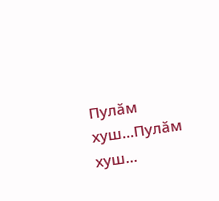Пулӑм хуш...Пулӑм хуш...